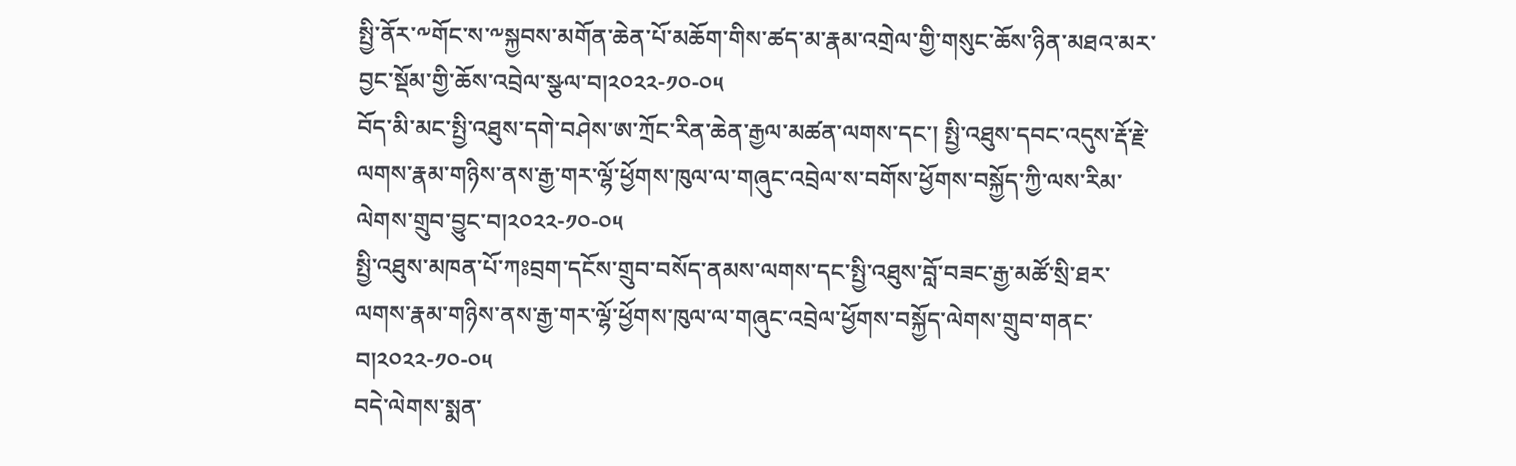སྤྱི་ནོར་༸གོང་ས་༸སྐྱབས་མགོན་ཆེན་པོ་མཆོག་གིས་ཚད་མ་རྣམ་འགྲེལ་གྱི་གསུང་ཆོས་ཉིན་མཐའ་མར་བྱང་སྡོམ་གྱི་ཆོས་འབྲེལ་སྩལ་བ།༢༠༢༢-༡༠-༠༥
བོད་མི་མང་སྤྱི་འཐུས་དགེ་བཤེས་ཨ་ཀྲོང་རིན་ཆེན་རྒྱལ་མཚན་ལགས་དང་། སྤྱི་འཐུས་དབང་འདུས་རྡོ་རྗེ་ལགས་རྣམ་གཉིས་ནས་རྒྱ་གར་ལྷོ་ཕྱོགས་ཁུལ་ལ་གཞུང་འབྲེལ་ས་བགོས་ཕྱོགས་བསྐྱོད་ཀྱི་ལས་རིམ་ལེགས་གྲུབ་བྱུང་བ།༢༠༢༢-༡༠-༠༥
སྤྱི་འཐུས་མཁན་པོ་ཀཿབྲག་དངོས་གྲུབ་བསོད་ནམས་ལགས་དང་སྤྱི་འཐུས་བློ་བཟང་རྒྱ་མཚོ་སྲི་ཐར་ལགས་རྣམ་གཉིས་ནས་རྒྱ་གར་ལྷོ་ཕྱོགས་ཁུལ་ལ་གཞུང་འབྲེལ་ཕྱོགས་བསྐྱོད་ལེགས་གྲུབ་གནང་བ།༢༠༢༢-༡༠-༠༥
བདེ་ལེགས་སྨན་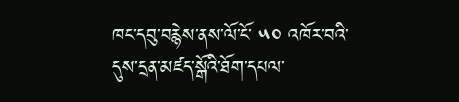ཁང་དབུ་བརྙེས་ནས་ལོ་ངོ་ ༥༠ འཁོར་བའི་དུས་དྲན་མཛད་སྒོའི་ཐོག་དཔལ་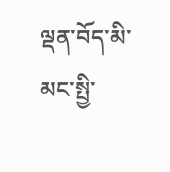ལྡན་བོད་མི་མང་སྤྱི་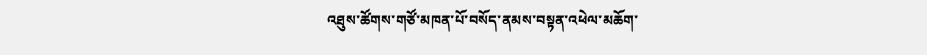འཐུས་ཚོགས་གཙོ་མཁན་པོ་བསོད་ནམས་བསྟན་འཕེལ་མཆོག་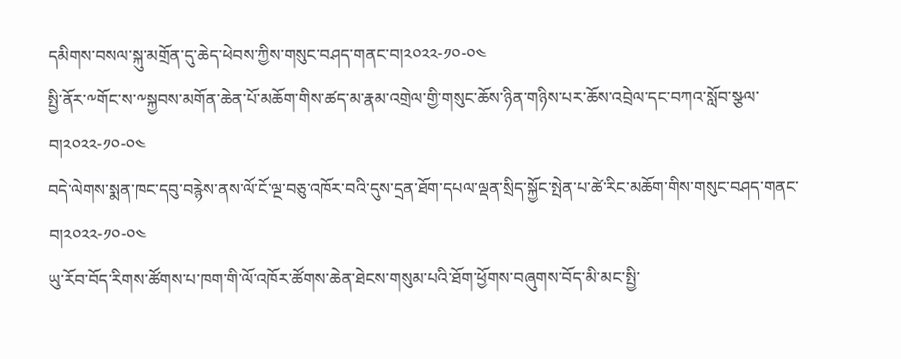དམིགས་བསལ་སྐུ་མགྲོན་དུ་ཆེད་ཕེབས་ཀྱིས་གསུང་བཤད་གནང་བ།༢༠༢༢-༡༠-༠༤
སྤྱི་ནོར་༸གོང་ས་༸སྐྱབས་མགོན་ཆེན་པོ་མཆོག་གིས་ཚད་མ་རྣམ་འགྲེལ་གྱི་གསུང་ཆོས་ཉིན་གཉིས་པར་ཆོས་འབྲེལ་དང་བཀའ་སློབ་སྩལ་བ།༢༠༢༢-༡༠-༠༤
བདེ་ལེགས་སྨན་ཁང་དབུ་བརྙེས་ནས་ལོ་ངོ་ལྔ་བཅུ་འཁོར་བའི་དུས་དྲན་ཐོག་དཔལ་ལྡན་སྲིད་སྐྱོང་སྤེན་པ་ཚེ་རིང་མཆོག་གིས་གསུང་བཤད་གནང་བ།༢༠༢༢-༡༠-༠༤
ཡུ་རོབ་བོད་རིགས་ཚོགས་པ་ཁག་གི་ལོ་འཁོར་ཚོགས་ཆེན་ཐེངས་གསུམ་པའི་ཐོག་ཕྱོགས་བཞུགས་བོད་མི་མང་སྤྱི་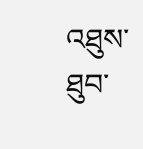འཐུས་ཐུབ་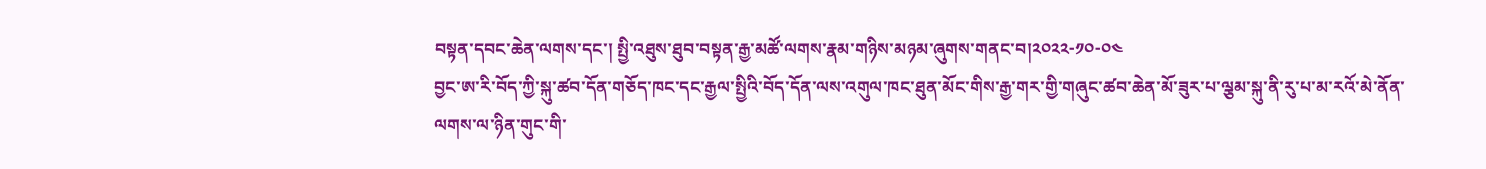བསྟན་དབང་ཆེན་ལགས་དང་། སྤྱི་འཐུས་ཐུབ་བསྟན་རྒྱ་མཚོ་ལགས་རྣམ་གཉིས་མཉམ་ཞུགས་གནང་བ།༢༠༢༢-༡༠-༠༤
བྱང་ཨ་རི་བོད་ཀྱི་སྐུ་ཚབ་དོན་གཅོད་ཁང་དང་རྒྱལ་སྤྱིའི་བོད་དོན་ལས་འགུལ་ཁང་ཐུན་མོང་གིས་རྒྱ་གར་གྱི་གཞུང་ཚབ་ཆེན་མོ་ཟུར་པ་ལྕམ་སྐུ་ནི་རུ་པ་མ་རའོ་མེ་ནོན་ལགས་ལ་ཉིན་གུང་གི་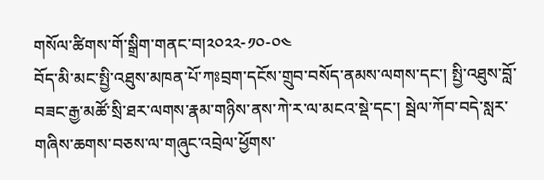གསོལ་ཚིགས་གོ་སྒྲིག་གནང་བ།༢༠༢༢-༡༠-༠༤
བོད་མི་མང་སྤྱི་འཐུས་མཁན་པོ་ཀཿབྲག་དངོས་གྲུབ་བསོད་ནམས་ལགས་དང་། སྤྱི་འཐུས་བློ་བཟང་རྒྱ་མཚོ་སྲི་ཐར་ལགས་རྣམ་གཉིས་ནས་ཀེ་ར་ལ་མངའ་སྡེ་དང་། སྦེལ་ཀོབ་བདེ་སླར་གཞིས་ཆགས་བཅས་ལ་གཞུང་འབྲེལ་ཕྱོགས་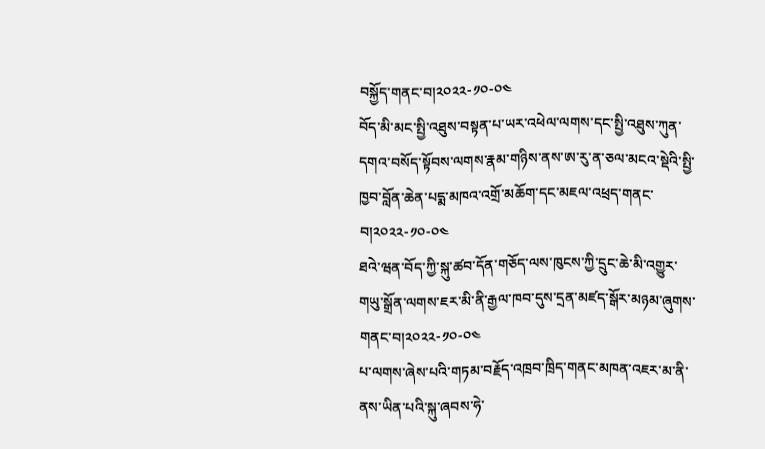བསྐྱོད་གནང་བ།༢༠༢༢-༡༠-༠༤
བོད་མི་མང་སྤྱི་འཐུས་བསྟན་པ་ཡར་འཕེལ་ལགས་དང་སྤྱི་འཐུས་ཀུན་དགའ་བསོད་སྟོབས་ལགས་རྣམ་གཉིས་ནས་ཨ་རུ་ན་ཅལ་མངའ་སྡེའི་སྤྱི་ཁྱབ་བློན་ཆེན་པདྨ་མཁའ་འགྲོ་མཆོག་དང་མཇལ་འཕྲད་གནང་བ།༢༠༢༢-༡༠-༠༤
ཐའེ་ཝན་བོད་ཀྱི་སྐུ་ཚབ་དོན་གཅོད་ལས་ཁུངས་ཀྱི་དྲུང་ཆེ་མི་འགྱུར་གཡུ་སྒྲོན་ལགས་ཇར་མི་ནི་རྒྱལ་ཁབ་དུས་དྲན་མཛད་སྒོར་མཉམ་ཞུགས་གནང་བ།༢༠༢༢-༡༠-༠༤
པ་ལགས་ཞེས་པའི་གཏམ་བརྗོད་འཁྲབ་ཁྲིད་གནང་མཁན་འཇར་མ་ནི་ནས་ཡིན་པའི་སྐུ་ཞབས་ཧེ་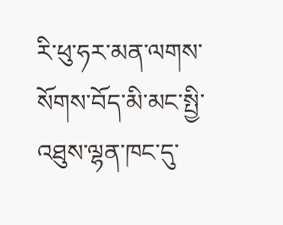རི་ཕུ་ཧར་མན་ལགས་སོགས་བོད་མི་མང་སྤྱི་འཐུས་ལྷན་ཁང་དུ་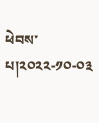ཕེབས་པ།༢༠༢༢-༡༠-༠༣